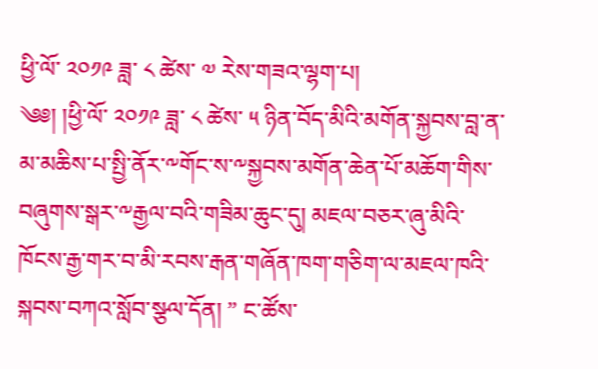ཕྱི་ལོ་ ༢༠༡༩ ཟླ་ ༨ ཚེས་ ༧ རེས་གཟའ་ལྷག་པ།
༄༅། །ཕྱི་ལོ་ ༢༠༡༩ ཟླ་ ༨ ཚེས་ ༥ ཉིན་བོད་མིའི་མགོན་སྐྱབས་བླ་ན་མ་མཆིས་པ་སྤྱི་ནོར་༸གོང་ས་༸སྐྱབས་མགོན་ཆེན་པོ་མཆོག་གིས་བཞུགས་སྒར་༸རྒྱལ་བའི་གཟིམ་ཆུང་དུ། མཇལ་བཅར་ཞུ་མིའི་ཁོངས་རྒྱ་གར་བ་མི་རབས་རྒན་གཞོན་ཁག་གཅིག་ལ་མཇལ་ཁའི་སྐབས་བཀའ་སློབ་སྩལ་དོན། ” ང་ཚོས་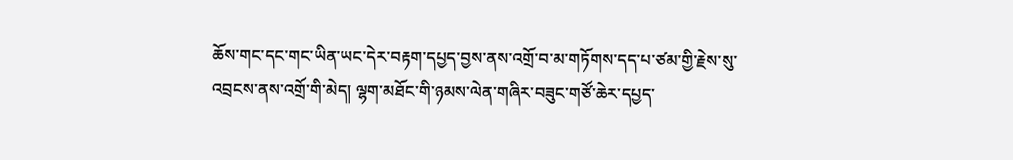ཆོས་གང་དང་གང་ཡིན་ཡང་དེར་བརྟག་དཔྱད་བྱས་ནས་འགྲོ་བ་མ་གཏོགས་དད་པ་ཙམ་གྱི་རྗེས་སུ་འབྲངས་ནས་འགྲོ་གི་མེད། ལྷག་མཐོང་གི་ཉམས་ལེན་གཞིར་བཟུང་གཙོ་ཆེར་དཔྱད་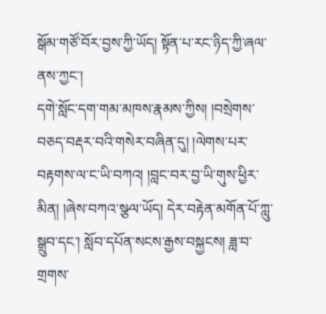སྒོམ་གཙོ་བོར་བྱས་ཀྱི་ཡོད། སྟོན་པ་རང་ཉིད་ཀྱི་ཞལ་ནས་ཀྱང་།
དགེ་སློང་དག་གམ་མཁས་རྣམས་ཀྱིས། །བསྲེགས་བཅད་བརྡར་བའི་གསེར་བཞིན་དུ། །ལེགས་པར་བརྟགས་ལ་ང་ཡི་བཀའ། །བླང་བར་བྱ་ཡི་གུས་ཕྱིར་མིན། །ཞེས་བཀའ་སྩལ་ཡོད། དེར་བརྟེན་མགོན་པོ་ཀླུ་སྒྲུབ་དང་། སློབ་དཔོན་སངས་རྒྱས་བསྐྱངས། ཟླ་བ་གྲགས་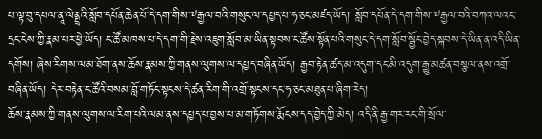པ་ལྟ་བུ་དཔལ་ནཱ་ལེནྡྲའི་སློབ་དཔོན་ཆེན་པོ་དེ་དག་གིས་༸རྒྱལ་བའི་གསུང་ལ་དཔྱད་པ་ཧ་ཅང་མཛད་ཡོད། སློབ་དཔོན་དེ་དག་གིས་༸རྒྱལ་བའི་བཀའ་ལའང་དྲང་ངེས་ཀྱི་རྣམ་པར་ཕྱེ་ཡོད། ང་ཚོ་མཁས་པ་དེ་དག་གི་རྗེས་འཇུག་སློབ་མ་ཡིན་སྟབས་ང་ཚོས་སྟོན་པའི་གསུང་དེ་དག་སློབ་སྦྱོང་བྱེད་སྐབས་དེ་ཡིན་ན་འདི་ཡིན་དགོས། ཞེས་རིགས་ལམ་ཐོག་ནས་ཆོས་རྣམས་ཀྱི་གནས་ལུགས་ལ་དཔྱད་བཞིན་ཡོད། རྒྱབ་རྟེན་ཚད་མ་འདུག་དང་མི་འདུག་རྒྱུ་མཚན་བསྩལ་ནས་འགྲོ་བཞིན་ཡོད། དེར་བརྟེན་ང་ཚོའི་བསམ་བློ་གཏོང་སྟངས་དེ་ཚན་རིག་གི་འགྲོ་སྟངས་དང་ཧ་ཅང་མཐུན་པ་ཞིག་རེད།
ཆོས་རྣམས་ཀྱི་གནས་ལུགས་ལ་རིག་པའི་ལམ་ནས་དཔྱད་པ་བྱས་པ་མ་གཏོགས་རྨོངས་དད་བྱེད་ཀྱི་མེད། འདི་ནི་རྒྱ་གར་རང་གི་སྲོལ་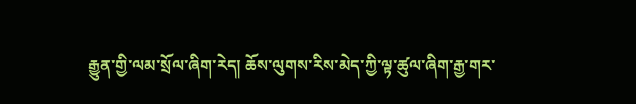རྒྱུན་གྱི་ལམ་སྲོལ་ཞིག་རེད། ཆོས་ལུགས་རིས་མེད་ཀྱི་ལྟ་ཚུལ་ཞིག་རྒྱ་གར་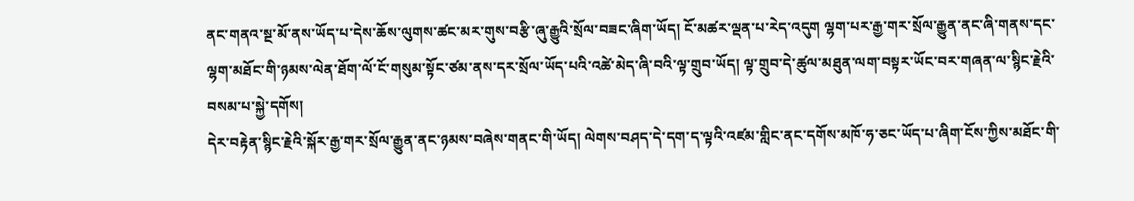ནང་གནའ་སྔ་མོ་ནས་ཡོད་པ་དེས་ཆོས་ལུགས་ཚང་མར་གུས་བརྩི་ཞུ་རྒྱུའི་སྲོལ་བཟང་ཞིག་ཡོད། ངོ་མཚར་ལྡན་པ་རེད་འདུག ལྷག་པར་རྒྱ་གར་སྲོལ་རྒྱུན་ནང་ཞི་གནས་དང་ལྷག་མཐོང་གི་ཉམས་ལེན་ཐོག་ལོ་ངོ་གསུམ་སྟོང་ཙམ་ནས་དར་སྲོལ་ཡོད་པའི་འཚེ་མེད་ཞི་བའི་ལྟ་གྲུབ་ཡོད། ལྟ་གྲུབ་དེ་ཚུལ་མཐུན་ལག་བསྟར་ཡོང་བར་གཞན་ལ་སྙིང་རྗེའི་བསམ་པ་སྐྱེ་དགོས།
དེར་བརྟེན་སྙིང་རྗེའི་སྐོར་རྒྱ་གར་སྲོལ་རྒྱུན་ནང་ཉམས་བཞེས་གནང་གི་ཡོད། ལེགས་བཤད་དེ་དག་ད་ལྟའི་འཛམ་གླིང་ནང་དགོས་མཁོ་ཧ་ཅང་ཡོད་པ་ཞིག་ངོས་ཀྱིས་མཐོང་གི་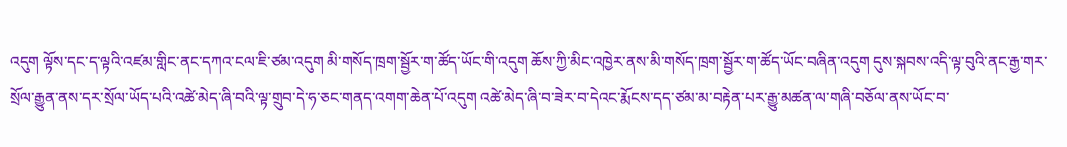འདུག ལྟོས་དང་ད་ལྟའི་འཛམ་གླིང་ནང་དཀའ་ངལ་ཇི་ཙམ་འདུག མི་གསོད་ཁྲག་སྦྱོར་ག་ཚོད་ཡོང་གི་འདུག ཆོས་ཀྱི་མིང་འཁྱེར་ནས་མི་གསོད་ཁྲག་སྦྱོར་ག་ཚོད་ཡོང་བཞིན་འདུག དུས་སྐབས་འདི་ལྟ་བུའི་ནང་རྒྱ་གར་སྲོལ་རྒྱུན་ནས་དར་སྲོལ་ཡོད་པའི་འཚེ་མེད་ཞི་བའི་ལྟ་གྲུབ་དེ་ཧ་ཅང་གནད་འགག་ཆེན་པོ་འདུག འཚེ་མེད་ཞི་བ་ཟེར་བ་དེའང་རྨོངས་དད་ཙམ་མ་བརྟེན་པར་རྒྱུ་མཚན་ལ་གཞི་བཅོལ་ནས་ཡོང་བ་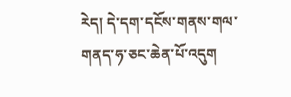རེད། དེ་དག་དངོས་གནས་གལ་གནད་ཧ་ཅང་ཆེན་པོ་འདུག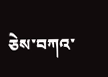ཅེས་བཀའ་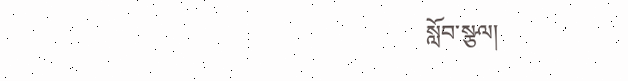སློབ་སྩལ།